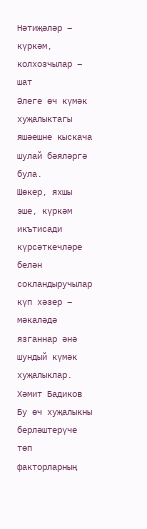Нәтиҗәләр – күркәм, колхозчылар – шат
Әлеге өч күмәк хуҗалыктагы яшәешне кыскача шулай бәяләргә була.
Шөкер, яхшы эше, күркәм икътисади күрсәткечләре белән сокландыручылар күп хәзер – мәкаләдә язганнар әнә шундый күмәк хуҗалыклар.
Хәмит Бадиков
Бу өч хуҗалыкны берләштерүче төп факторларның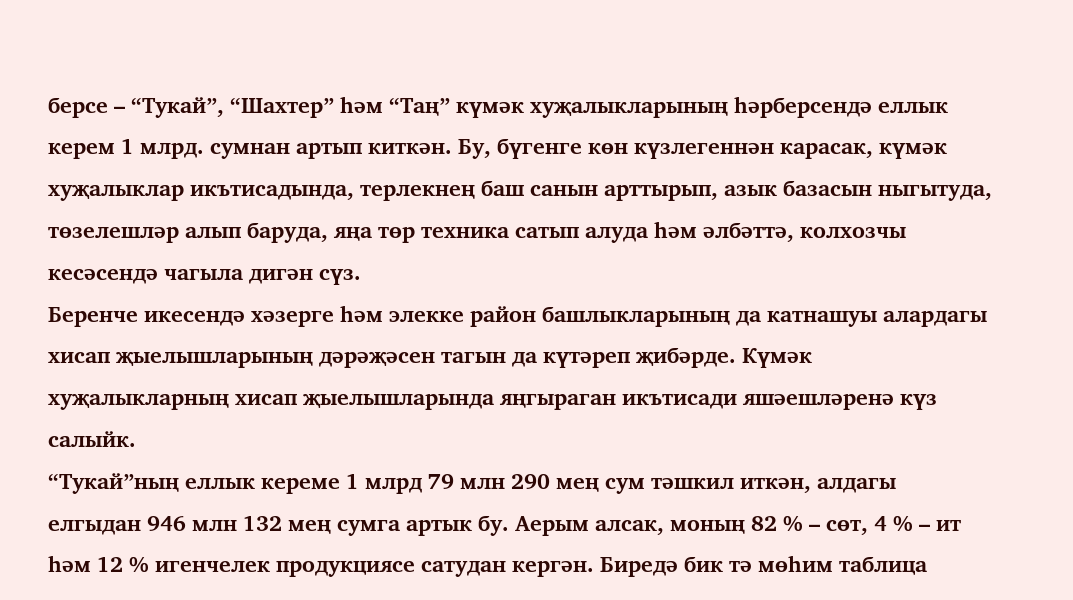берсе – “Тукай”, “Шахтер” һәм “Таң” күмәк хуҗалыкларының һәрберсендә еллык керем 1 млрд. сумнан артып киткән. Бу, бүгенге көн күзлегеннән карасак, күмәк хуҗалыклар икътисадында, терлекнең баш санын арттырып, азык базасын ныгытуда, төзелешләр алып баруда, яңа төр техника сатып алуда һәм әлбәттә, колхозчы кесәсендә чагыла дигән сүз.
Беренче икесендә хәзерге һәм элекке район башлыкларының да катнашуы алардагы хисап җыелышларының дәрәҗәсен тагын да күтәреп җибәрде. Күмәк хуҗалыкларның хисап җыелышларында яңгыраган икътисади яшәешләренә күз салыйк.
“Тукай”ның еллык кереме 1 млрд 79 млн 290 мең сум тәшкил иткән, алдагы елгыдан 946 млн 132 мең сумга артык бу. Аерым алсак, моның 82 % – сөт, 4 % – ит һәм 12 % игенчелек продукциясе сатудан кергән. Биредә бик тә мөһим таблица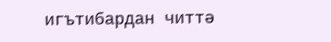игътибардан читтә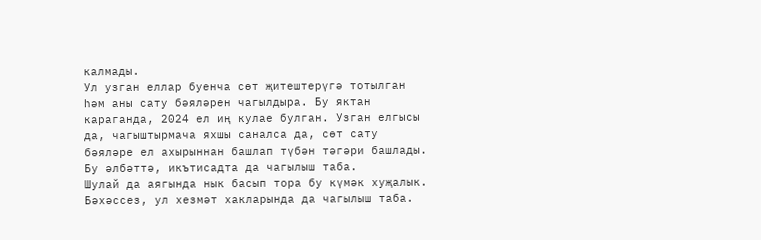калмады.
Ул узган еллар буенча сөт җитештерүгә тотылган һәм аны сату бәяләрен чагылдыра. Бу яктан караганда, 2024 ел иң кулае булган. Узган елгысы да, чагыштырмача яхшы саналса да, сөт сату бәяләре ел ахырыннан башлап түбән тәгәри башлады. Бу әлбәттә, икътисадта да чагылыш таба.
Шулай да аягында нык басып тора бу күмәк хуҗалык. Бәхәссез, ул хезмәт хакларында да чагылыш таба.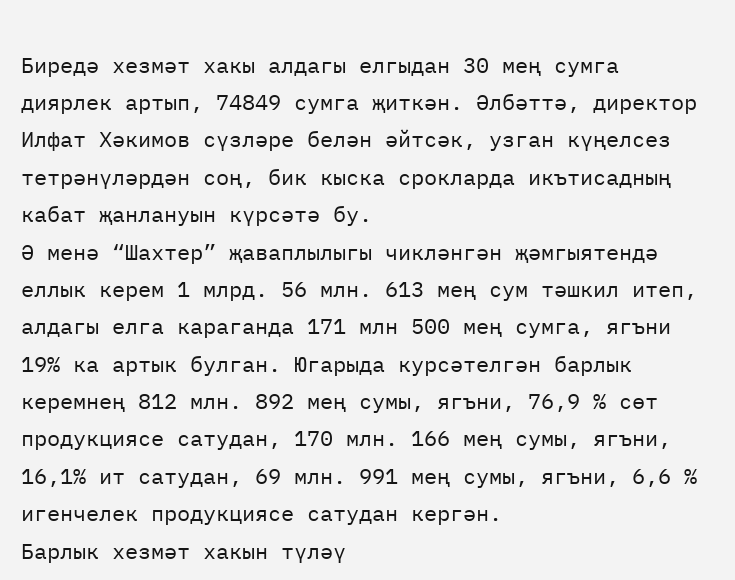Биредә хезмәт хакы алдагы елгыдан 30 мең сумга диярлек артып, 74849 сумга җиткән. Әлбәттә, директор Илфат Хәкимов сүзләре белән әйтсәк, узган күңелсез тетрәнүләрдән соң, бик кыска срокларда икътисадның кабат җанлануын күрсәтә бу.
Ә менә “Шахтер” җаваплылыгы чикләнгән җәмгыятендә еллык керем 1 млрд. 56 млн. 613 мең сум тәшкил итеп, алдагы елга караганда 171 млн 500 мең сумга, ягъни 19% ка артык булган. Югарыда курсәтелгән барлык керемнең 812 млн. 892 мең сумы, ягъни, 76,9 % сөт продукциясе сатудан, 170 млн. 166 мең сумы, ягъни, 16,1% ит сатудан, 69 млн. 991 мең сумы, ягъни, 6,6 % игенчелек продукциясе сатудан кергән.
Барлык хезмәт хакын түләү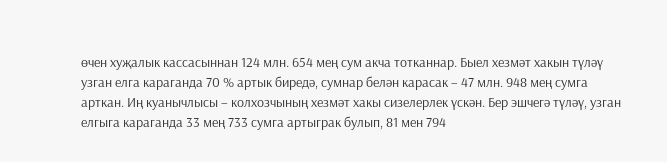өчен хуҗалык кассасыннан 124 млн. 654 мең сум акча тотканнар. Быел хезмәт хакын түләү узган елга караганда 70 % артык биредә, сумнар белән карасак – 47 млн. 948 мең сумга арткан. Иң куанычлысы – колхозчының хезмәт хакы сизелерлек үскән. Бер эшчегә түләү, узган елгыга караганда 33 мең 733 сумга артыграк булып, 81 мен 794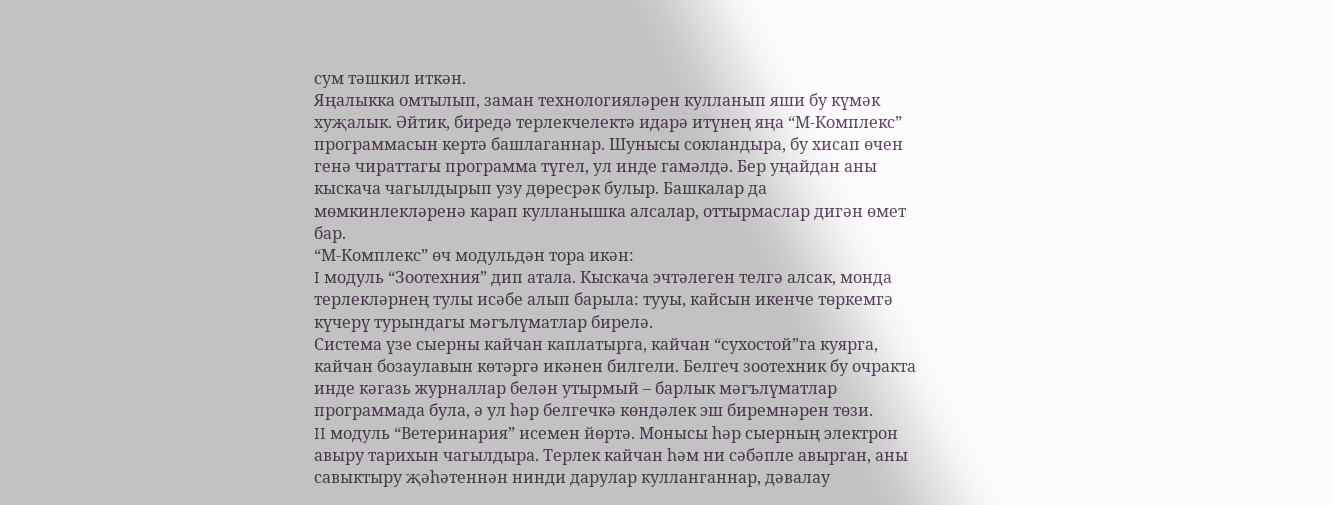сум тәшкил иткән.
Яңалыкка омтылып, заман технологияләрен кулланып яши бу күмәк хуҗалык. Әйтик, биредә терлекчелектә идарә итүнең яңа “М-Комплекс” программасын кертә башлаганнар. Шунысы сокландыра, бу хисап өчен генә чираттагы программа түгел, ул инде гамәлдә. Бер уңайдан аны кыскача чагылдырып узу дөресрәк булыр. Башкалар да мөмкинлекләренә карап кулланышка алсалар, оттырмаслар дигән өмет бар.
“М-Комплекс” өч модульдән тора икән:
I модуль “Зоотехния” дип атала. Кыскача эчтәлеген телгә алсак, монда терлекләрнең тулы исәбе алып барыла: тууы, кайсын икенче төркемгә күчерү турындагы мәгълүматлар бирелә.
Система үзе сыерны кайчан каплатырга, кайчан “сухостой”га куярга, кайчан бозаулавын көтәргә икәнен билгели. Белгеч зоотехник бу очракта инде кәгазь журналлар белән утырмый – барлык мәгълүматлар программада була, ә ул һәр белгечкә көндәлек эш биремнәрен төзи.
II модуль “Ветеринария” исемен йөртә. Монысы һәр сыерның электрон авыру тарихын чагылдыра. Терлек кайчан һәм ни сәбәпле авырган, аны савыктыру җәһәтеннән нинди дарулар кулланганнар, дәвалау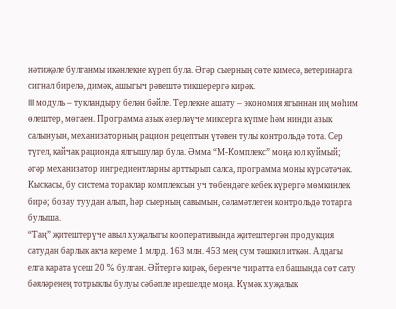нәтиҗәле булганмы икәнлекне күреп була. Әгәр сыерның сөте кимесә, ветеринарга сигнал бирелә, димәк, ашыгыч рәвештә тикшерергә кирәк.
III модуль – тукландыру белән бәйле. Терлекне ашату – экономия ягыннан иң мөһим өлештер, мөгаен. Программа азык әзерләүче миксерга күпме һәм нинди азык салынуын, механизаторның рацион рецептын үтәвен тулы контрольдә тота. Сер түгел, кайчак рационда ялгышулар була. Әмма “М-Комплекс” моңа юл куймый; әгәр механизатор ингредиентларны арттырып салса, программа моны күрсәтәчәк.
Кыскасы, бу система тораклар комплексын уч төбендәге кебек күрергә мөмкинлек бирә; бозау туудан алып, һәр сыерның савымын, сәламәтлеген контрольдә тотарга булыша.
“Таң” җитештерүче авыл хуҗалыгы кооперативында җитештергән продукция сатудан барлык акча кереме 1 млрд. 163 млн. 453 мең сум тәшкил иткән. Алдагы елга карата үсеш 20 % булган. Әйтергә кирәк, беренче чиратта ел башында сөт сату бәяләренең тотрыклы булуы сәбәпле ирешелде моңа. Күмәк хуҗалык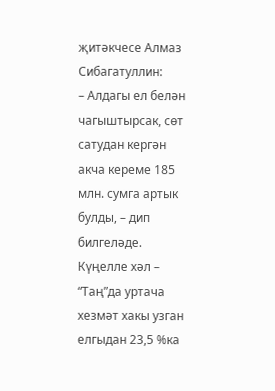җитәкчесе Алмаз Сибагатуллин:
– Алдагы ел белән чагыштырсак, сөт сатудан кергән акча кереме 185 млн. сумга артык булды, – дип билгеләде.
Күңелле хәл – “Таң”да уртача хезмәт хакы узган елгыдан 23,5 %ка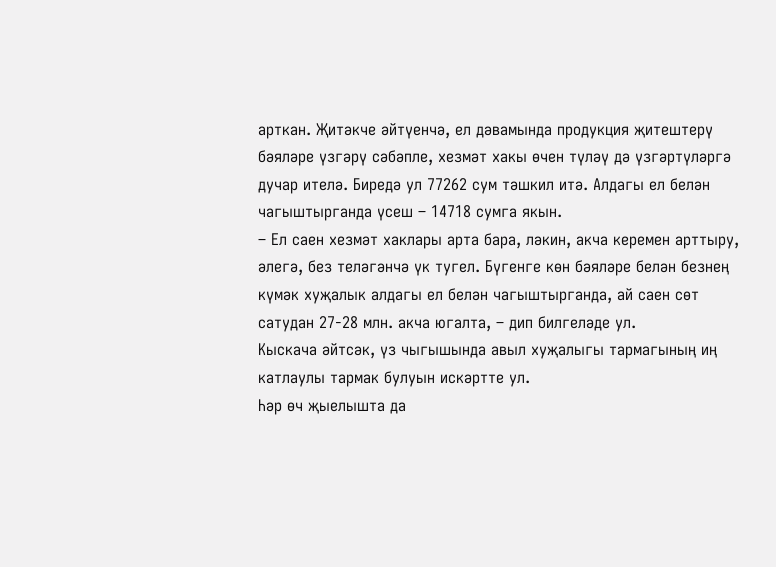арткан. Җитәкче әйтүенчә, ел дәвамында продукция җитештерү бәяләре үзгәрү сәбәпле, хезмәт хакы өчен түләү дә үзгәртүләргә дучар ителә. Биредә ул 77262 сум тәшкил итә. Алдагы ел белəн чагыштырганда үсеш – 14718 сумга якын.
– Ел саен хезмәт хаклары арта бара, ләкин, акча керемен арттыру, әлегә, без теләгәнчә үк тугел. Бүгенге көн бәяләре белән безнең күмәк хуҗалык алдагы ел белән чагыштырганда, ай саен сөт сатудан 27-28 млн. акча югалта, – дип билгеләде ул.
Кыскача әйтсәк, үз чыгышында авыл хуҗалыгы тармагының иң катлаулы тармак булуын искәртте ул.
Һәр өч җыелышта да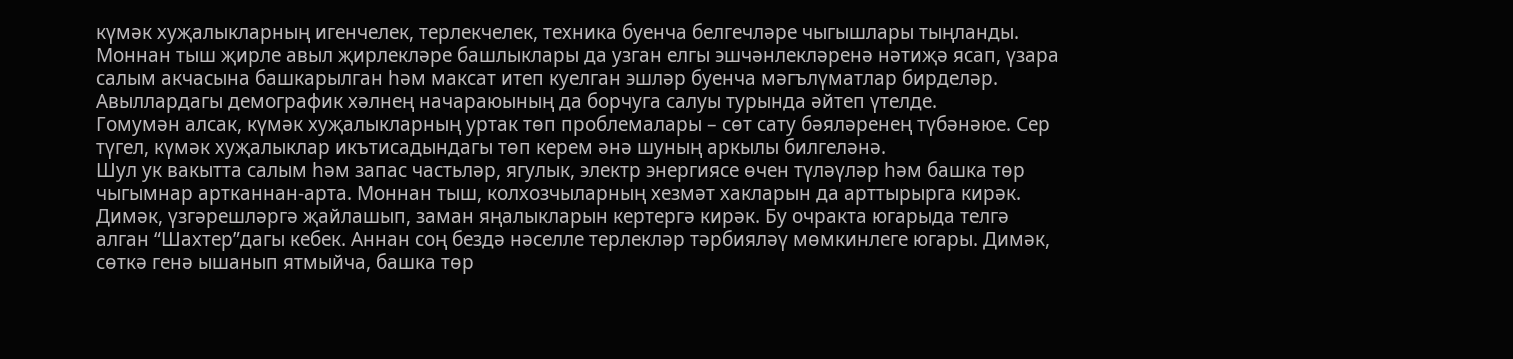күмәк хуҗалыкларның игенчелек, терлекчелек, техника буенча белгечләре чыгышлары тыңланды. Моннан тыш җирле авыл җирлекләре башлыклары да узган елгы эшчәнлекләренә нәтиҗә ясап, үзара салым акчасына башкарылган һәм максат итеп куелган эшләр буенча мәгълүматлар бирделәр. Авыллардагы демографик хәлнең начараюының да борчуга салуы турында әйтеп үтелде.
Гомумән алсак, күмәк хуҗалыкларның уртак төп проблемалары – сөт сату бәяләренең түбәнәюе. Сер түгел, күмәк хуҗалыклар икътисадындагы төп керем әнә шуның аркылы билгеләнә.
Шул ук вакытта салым һәм запас частьләр, ягулык, электр энергиясе өчен түләүләр һәм башка төр чыгымнар артканнан-арта. Моннан тыш, колхозчыларның хезмәт хакларын да арттырырга кирәк. Димәк, үзгәрешләргә җайлашып, заман яңалыкларын кертергә кирәк. Бу очракта югарыда телгә алган “Шахтер”дагы кебек. Аннан соң бездә нәселле терлекләр тәрбияләү мөмкинлеге югары. Димәк, сөткә генә ышанып ятмыйча, башка төр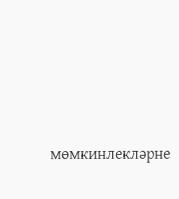мөмкинлекләрне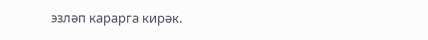эзләп карарга кирәк.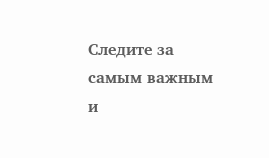Следите за самым важным и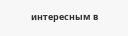интересным в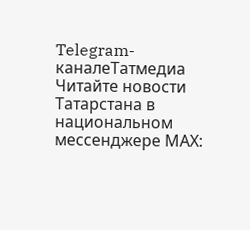Telegram-каналеТатмедиа
Читайте новости Татарстана в национальном мессенджере MАХ: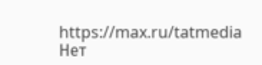https://max.ru/tatmedia
Нет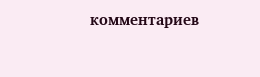комментариев